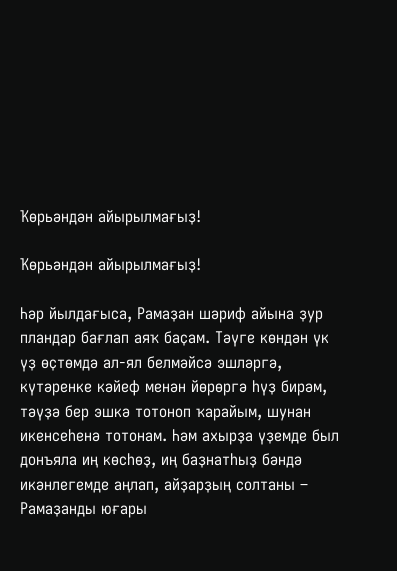Ҡөрьәндән айырылмағыҙ!

Ҡөрьәндән айырылмағыҙ!

Һәр йылдағыса, Рамаҙан шәриф айына ҙур пландар бағлап аяҡ баҫам. Тәүге көндән үк үҙ өҫтөмдә ал-ял белмәйсә эшләргә, күтәренке кәйеф менән йөрөргә һүҙ бирәм, тәүҙә бер эшкә тотоноп ҡарайым, шунан икенсеһенә тотонам. Һәм ахырҙа үҙемде был донъяла иң көсһөҙ, иң баҙнатһыҙ бәндә икәнлегемде аңлап, айҙарҙың солтаны – Рамаҙанды юғары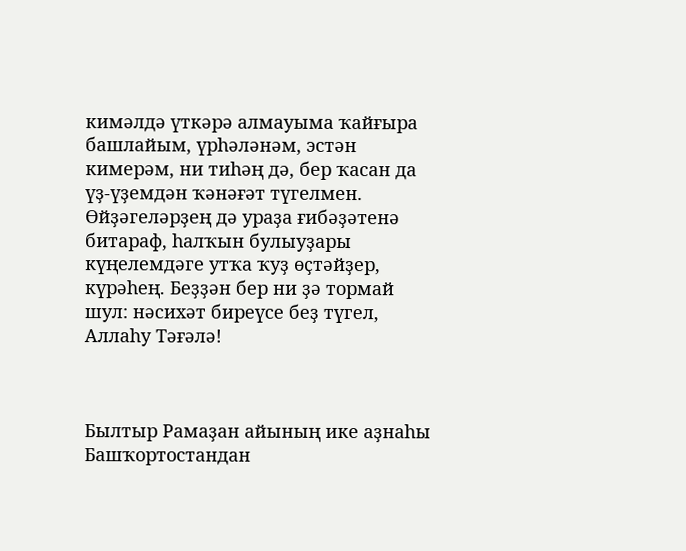кимәлдә үткәрә алмауыма ҡайғыра башлайым, үрһәләнәм, эстән кимерәм, ни тиһәң дә, бер ҡасан да үҙ-үҙемдән ҡәнәғәт түгелмен. Өйҙәгеләрҙең дә ураҙа ғибәҙәтенә битараф, һалҡын булыуҙары күңелемдәге утҡа ҡуҙ өҫтәйҙер, күрәһең. Беҙҙән бер ни ҙә тормай шул: нәсихәт биреүсе беҙ түгел, Аллаһу Тәғәлә!



Былтыр Рамаҙан айының ике аҙнаһы Башҡортостандан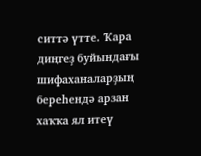ситтә үтте. Ҡара диңгеҙ буйындағы шифаханаларҙың береһендә арзан хаҡҡа ял итеү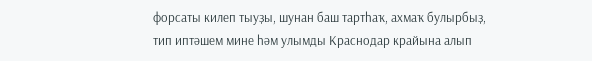форсаты килеп тыуҙы, шунан баш тартһаҡ, ахмаҡ булырбыҙ, тип иптәшем мине һәм улымды Краснодар крайына алып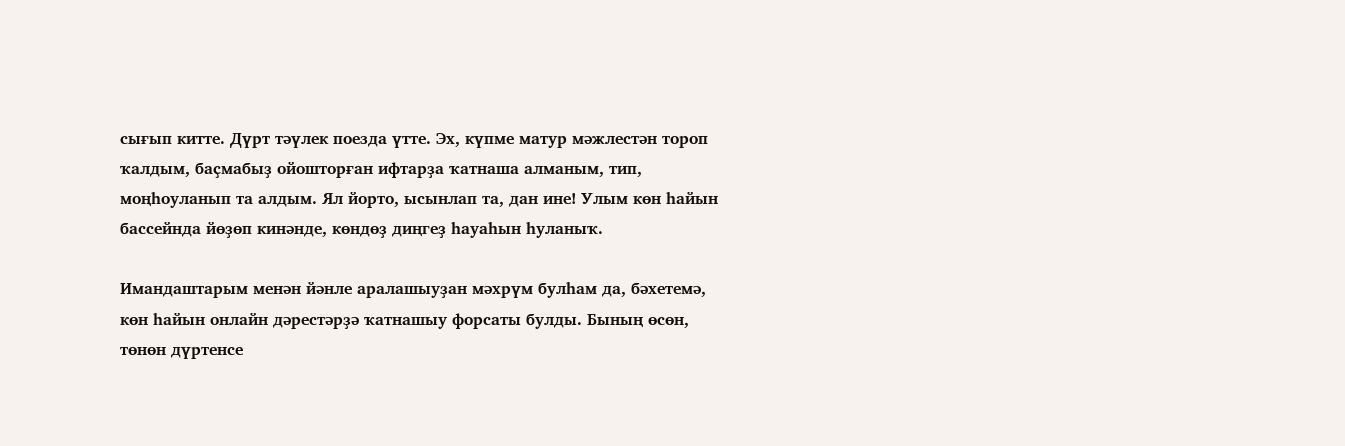сығып китте. Дүрт тәүлек поезда үтте. Эх, күпме матур мәжлестән тороп ҡалдым, баҫмабыҙ ойошторған ифтарҙа ҡатнаша алманым, тип, моңһоуланып та алдым. Ял йорто, ысынлап та, дан ине! Улым көн һайын бассейнда йөҙөп кинәнде, көндөҙ диңгеҙ һауаһын һуланыҡ.

Имандаштарым менән йәнле аралашыуҙан мәхрүм булһам да, бәхетемә, көн һайын онлайн дәрестәрҙә ҡатнашыу форсаты булды. Бының өсөн, төнөн дүртенсе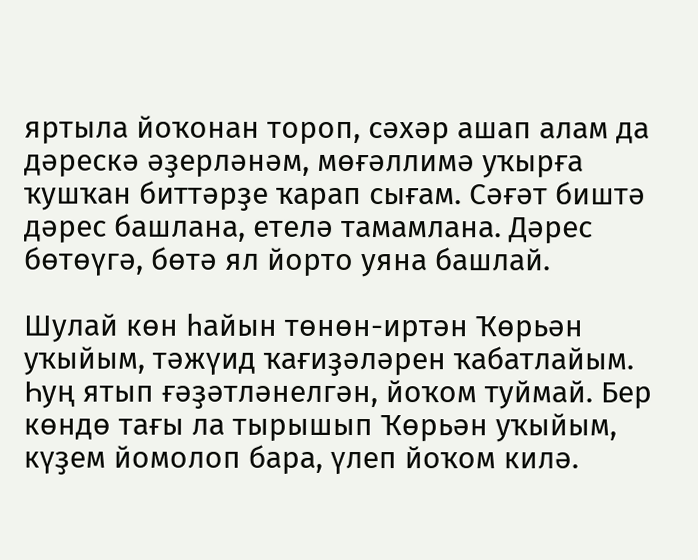яртыла йоҡонан тороп, сәхәр ашап алам да дәрескә әҙерләнәм, мөғәллимә уҡырға ҡушҡан биттәрҙе ҡарап сығам. Сәғәт биштә дәрес башлана, етелә тамамлана. Дәрес бөтөүгә, бөтә ял йорто уяна башлай.

Шулай көн һайын төнөн-иртән Ҡөрьән уҡыйым, тәжүид ҡағиҙәләрен ҡабатлайым. Һуң ятып ғәҙәтләнелгән, йоҡом туймай. Бер көндө тағы ла тырышып Ҡөрьән уҡыйым, күҙем йомолоп бара, үлеп йоҡом килә.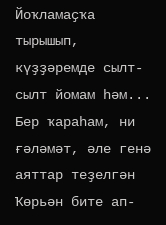Йоҡламаҫҡа тырышып, күҙҙәремде сылт-сылт йомам һәм... Бер ҡараһам, ни ғәләмәт, әле генә аяттар теҙелгән Ҡөрьән бите ап-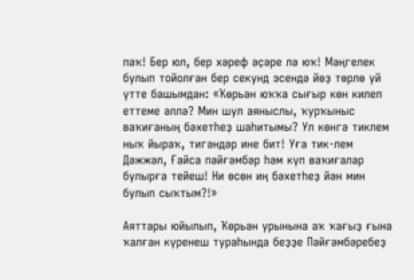паҡ! Бер юл, бер хәреф әҫәре лә юҡ! Мәңгелек булып тойолған бер секунд эсендә йөҙ төрлө уй үтте башымдан: «Ҡөрьән юҡҡа сығыр көн килеп еттеме әллә? Мин шул аяныслы, ҡурҡыныс ваҡиғаның бәхетһеҙ шаһитымы? Ул көнгә тиклем ныҡ йыраҡ, тигәндәр ине бит! Уға тик-лем Дәжжәл, Ғайса пәйғәмбәр һәм күп ваҡиғалар булырға тейеш! Ни өсөн иң бәхетһеҙ йән мин булып сыҡтым?!»

Аяттары юйылып, Ҡөрьән урынына аҡ ҡағыҙ ғына ҡалған күренеш тураһында беҙҙе Пәйғәмбәребеҙ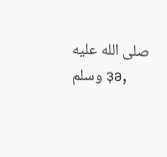صلى الله عليه وسلم ҙә,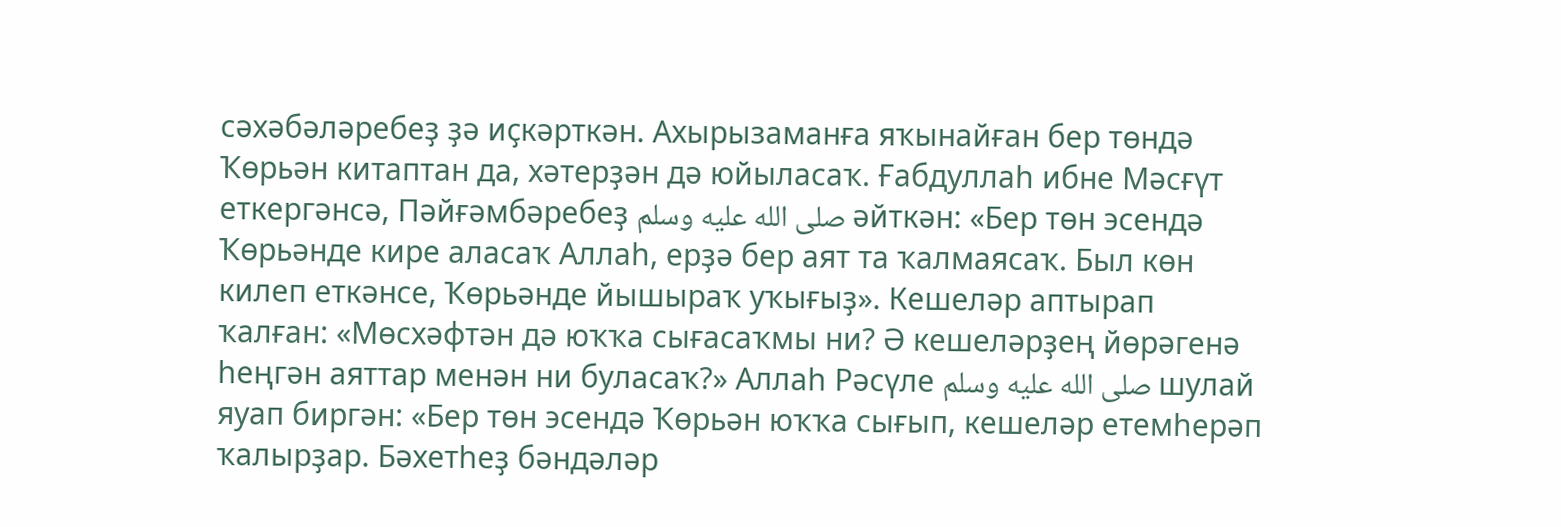сәхәбәләребеҙ ҙә иҫкәрткән. Ахырызаманға яҡынайған бер төндә Ҡөрьән китаптан да, хәтерҙән дә юйыласаҡ. Ғабдуллаһ ибне Мәсғүт еткергәнсә, Пәйғәмбәребеҙ صلى الله عليه وسلم әйткән: «Бер төн эсендә Ҡөрьәнде кире аласаҡ Аллаһ, ерҙә бер аят та ҡалмаясаҡ. Был көн килеп еткәнсе, Ҡөрьәнде йышыраҡ уҡығыҙ». Кешеләр аптырап ҡалған: «Мөсхәфтән дә юҡҡа сығасаҡмы ни? Ә кешеләрҙең йөрәгенә һеңгән аяттар менән ни буласаҡ?» Аллаһ Рәсүле صلى الله عليه وسلم шулай яуап биргән: «Бер төн эсендә Ҡөрьән юҡҡа сығып, кешеләр етемһерәп ҡалырҙар. Бәхетһеҙ бәндәләр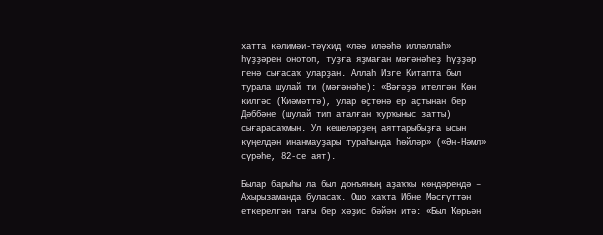хатта кәлимәи-тәүхид «ләә иләәһә илләллаһ» һүҙҙәрен онотоп, туҙға яҙмаған мәғәнәһеҙ һүҙҙәр генә сығасаҡ уларҙан. Аллаһ Изге Китапта был турала шулай ти (мәғәнәһе): «Вәғәҙә ителгән Көн килгәс (Ҡиәмәттә), улар өҫтөнә ер аҫтынан бер Дәббәне (шулай тип аталған ҡурҡыныс затты) сығарасаҡмын. Ул кешеләрҙең аяттарыбыҙға ысын күңелдән инанмауҙары тураһында һөйләр» («Ән-Нәмл» сүрәһе, 82-се аят).

Былар барыһы ла был донъяның аҙаҡҡы көндәрендә – Ахырызаманда буласаҡ. Ошо хаҡта Ибне Мәсғүттән еткерелгән тағы бер хәҙис бәйән итә: «Был Ҡөрьән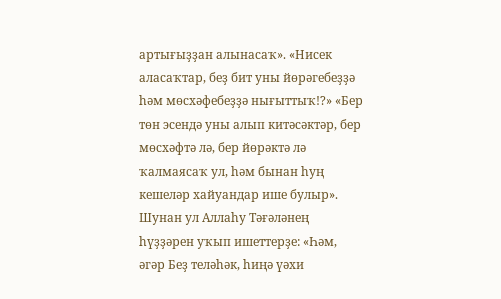артығыҙҙан алынасаҡ». «Нисек аласаҡтар, беҙ бит уны йөрәгебеҙҙә һәм мөсхәфебеҙҙә нығыттыҡ!?» «Бер төн эсендә уны алып китәсәктәр, бер мөсхәфтә лә, бер йөрәктә лә ҡалмаясаҡ ул, һәм бынан һуң кешеләр хайуандар ише булыр». Шунан ул Аллаһу Тәғәләнең һүҙҙәрен уҡып ишеттерҙе: «Һәм, әгәр Беҙ теләһәк, һиңә үәхи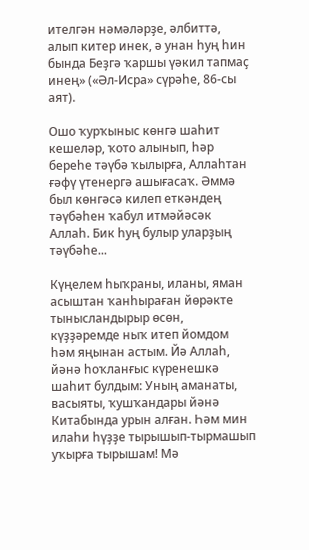ителгән нәмәләрҙе, әлбиттә, алып китер инек, ә унан һуң һин бында Беҙгә ҡаршы үәкил тапмаҫ инең» («Әл-Исра» сүрәһе, 86-сы аят).

Ошо ҡурҡыныс көнгә шаһит кешеләр, ҡото алынып, һәр береһе тәүбә ҡылырға, Аллаһтан ғәфү үтенергә ашығасаҡ. Әммә был көнгәсә килеп еткәндең тәүбәһен ҡабул итмәйәсәк Аллаһ. Бик һуң булыр уларҙың тәүбәһе...

Күңелем һыҡраны, иланы, яман асыштан ҡанһыраған йөрәкте тынысландырыр өсөн, күҙҙәремде ныҡ итеп йомдом һәм яңынан астым. Йә Аллаһ, йәнә һоҡланғыс күренешкә шаһит булдым: Уның аманаты, васыяты, ҡушҡандары йәнә Китабында урын алған. Һәм мин илаһи һүҙҙе тырышып-тырмашып уҡырға тырышам! Мә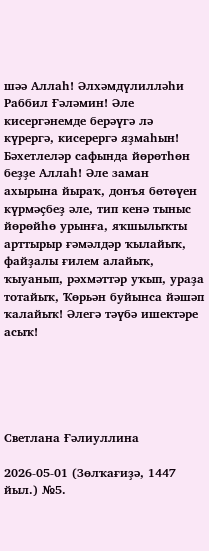шәә Аллаһ! Әлхәмдүлилләһи Раббил Ғәләмин! Әле кисергәнемде берәүгә лә күрергә, кисерергә яҙмаһын! Бәхетлеләр сафында йөрөтһөн беҙҙе Аллаһ! Әле заман ахырына йыраҡ, донъя бөтөүен күрмәҫбеҙ әле, тип кенә тыныс йөрөйһө урынға, яҡшылыҡты арттырыр ғәмәлдәр ҡылайыҡ, файҙалы ғилем алайыҡ, ҡыуанып, рәхмәттәр уҡып, ураҙа тотайыҡ, Ҡөрьән буйынса йәшәп ҡалайыҡ! Әлегә тәүбә ишектәре асыҡ!





Светлана Ғәлиуллина

2026-05-01 (Зөлҡағиҙә, 1447 йыл.) №5.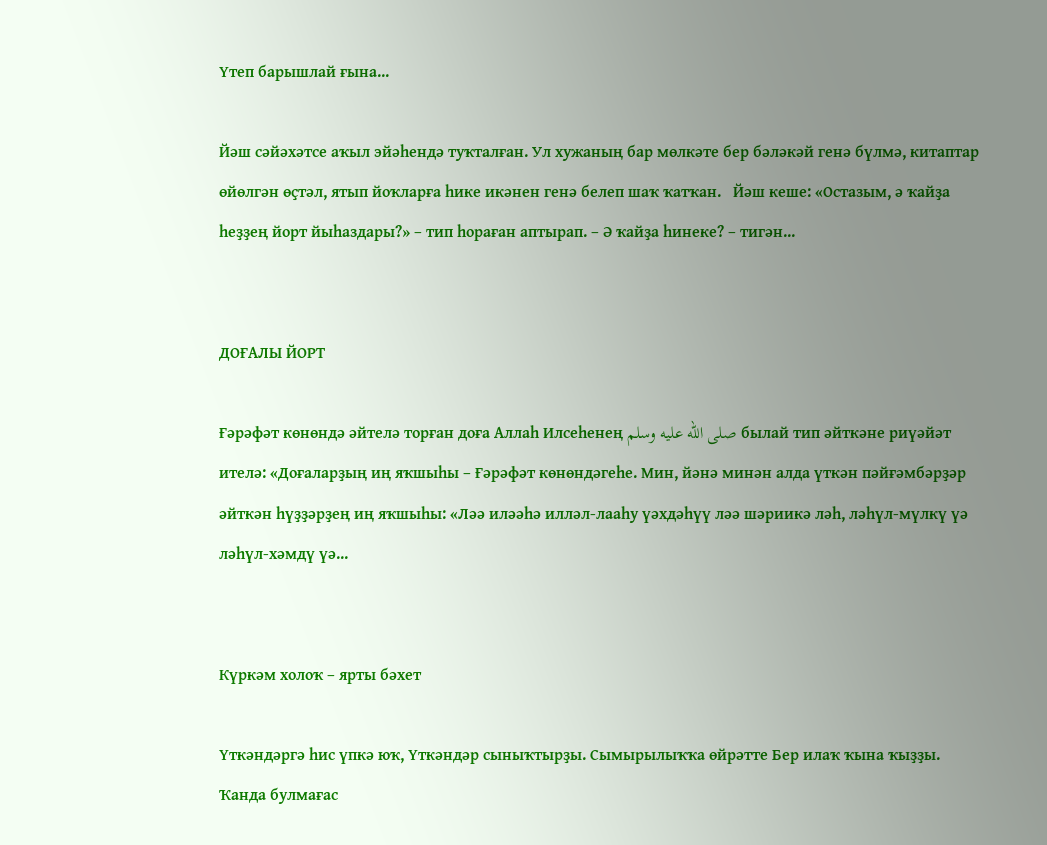Үтеп барышлай ғына...

Йәш сәйәхәтсе аҡыл эйәһендә туҡталған. Ул хужаның бар мөлкәте бер бәләкәй генә бүлмә, китаптар өйөлгән өҫтәл, ятып йоҡларға һике икәнен генә белеп шаҡ ҡатҡан.   Йәш кеше: «Остазым, ә ҡайҙа һеҙҙең йорт йыһаздары?» – тип һораған аптырап. – Ә ҡайҙа һинеке? – тигән...


ДОҒАЛЫ ЙОРТ

Ғәрәфәт көнөндә әйтелә торған доға Аллаһ Илсеһенең صلى الله عليه وسلم былай тип әйткәне риүәйәт ителә: «Доғаларҙың иң яҡшыһы – Ғәрәфәт көнөндәгеһе. Мин, йәнә минән алда үткән пәйғәмбәрҙәр әйткән һүҙҙәрҙең иң яҡшыһы: «Ләә иләәһә илләл-лааһу үәхдәһүү ләә шәриикә ләһ, ләһүл-мүлкү үә ләһүл-хәмдү үә...


Күркәм холоҡ – ярты бәхет

Үткәндәргә һис үпкә юҡ, Үткәндәр сыныҡтырҙы. Сымырылыҡҡа өйрәтте Бер илаҡ ҡына ҡыҙҙы.   Ҡанда булмағас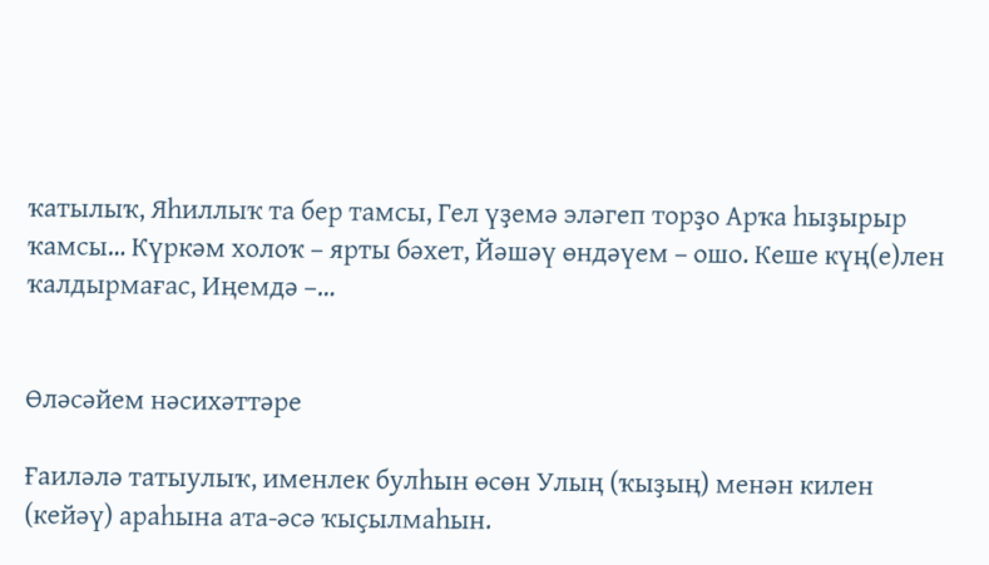ҡатылыҡ, Яһиллыҡ та бер тамсы, Гел үҙемә эләгеп торҙо Арҡа һыҙырыр ҡамсы... Күркәм холоҡ – ярты бәхет, Йәшәү өндәүем – ошо. Кеше күң(е)лен ҡалдырмағас, Иңемдә –...


Өләсәйем нәсихәттәре

Ғаиләлә татыулыҡ, именлек булһын өсөн Улың (ҡыҙың) менән килен (кейәү) араһына ата-әсә ҡыҫылмаһын.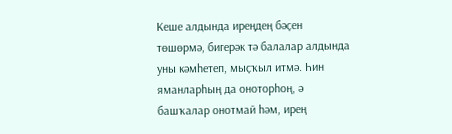Кеше алдында иреңдең бәҫен төшөрмә, бигерәк тә балалар алдында уны кәмһетеп, мыҫҡыл итмә. Һин яманларһың да оноторһоң, ә башҡалар онотмай һәм, ирең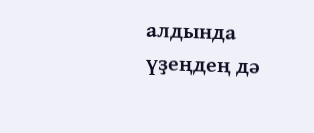алдында үҙеңдең дә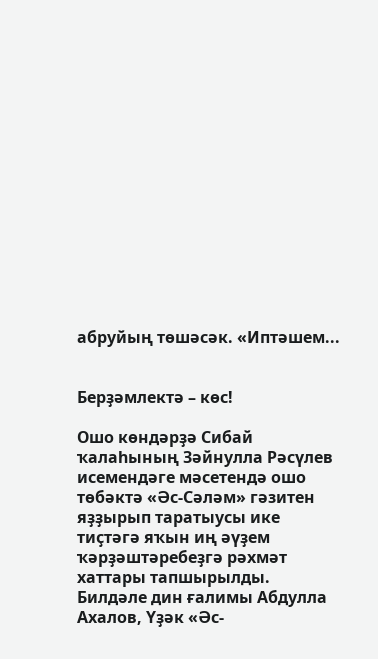абруйың төшәсәк. «Иптәшем...


Берҙәмлектә – көс!

Ошо көндәрҙә Сибай ҡалаһының Зәйнулла Рәсүлев исемендәге мәсетендә ошо төбәктә «Әс-Сәләм» гәзитен яҙҙырып таратыусы ике тиҫтәгә яҡын иң әүҙем ҡәрҙәштәребеҙгә рәхмәт хаттары тапшырылды.   Билдәле дин ғалимы Абдулла Ахалов, Үҙәк «Әс-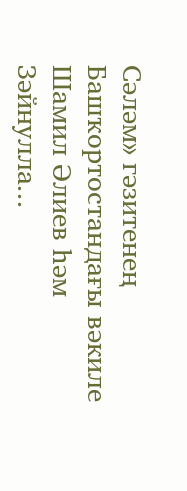Сәләм» гәзитенең Башҡортостандағы вәкиле Шамил Әлиев һәм Зәйнулла...